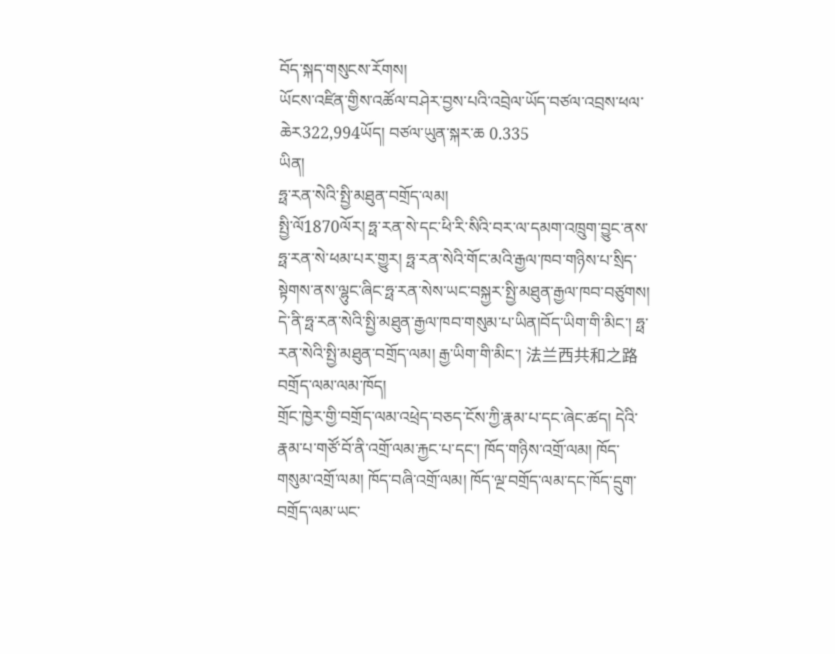བོད་སྐད་གསུངས་རོགས།
ཡོངས་འཛིན་གྱིས་འཚོལ་བཤེར་བྱས་པའི་འབྲེལ་ཡོད་བཙལ་འབྲས་ཕལ་ཆེར322,994ཡོད། བཙལ་ཡུན་སྐར་ཆ 0.335
ཡིན།
ཧྥ་རན་སེའི་སྤྱི་མཐུན་བགྲོད་ལམ།
སྤྱི་ལོ1870ལོར། ཧྥ་རན་སེ་དང་ཕི་རི་སིའི་བར་ལ་དམག་འཁྲུག་བྱུང་ནས་ཧྥ་རན་སེ་ཕམ་པར་གྱུར། ཧྥ་རན་སེའི་གོང་མའི་རྒྱལ་ཁབ་གཉིས་པ་སྲིད་སྟེགས་ནས་ལྷུང་ཞིང་ཧྥ་རན་སེས་ཡང་བསྐྱར་སྤྱི་མཐུན་རྒྱལ་ཁབ་བཙུགས། དེ་ནི་ཧྥ་རན་སེའི་སྤྱི་མཐུན་རྒྱལ་ཁབ་གསུམ་པ་ཡིན།བོད་ཡིག་གི་མིང་། ཧྥ་རན་སེའི་སྤྱི་མཐུན་བགྲོད་ལམ། རྒྱ་ཡིག་གི་མིང་། 法兰西共和之路
བགྲོད་ལམ་ལམ་ཁོད།
གྲོང་ཁྱེར་གྱི་བགྲོད་ལམ་འཕྲེད་བཅད་ངོས་ཀྱི་རྣམ་པ་དང་ཞེང་ཚད། དེའི་རྣམ་པ་གཙོ་བོ་ནི་འགྲོ་ལམ་རྐྱང་པ་དང་། ཁོད་གཉིས་འགྲོ་ལམ། ཁོད་གསུམ་འགྲོ་ལམ། ཁོད་བཞི་འགྲོ་ལམ། ཁོད་ལྔ་བགྲོད་ལམ་དང་ཁོད་དྲུག་བགྲོད་ལམ་ཡང་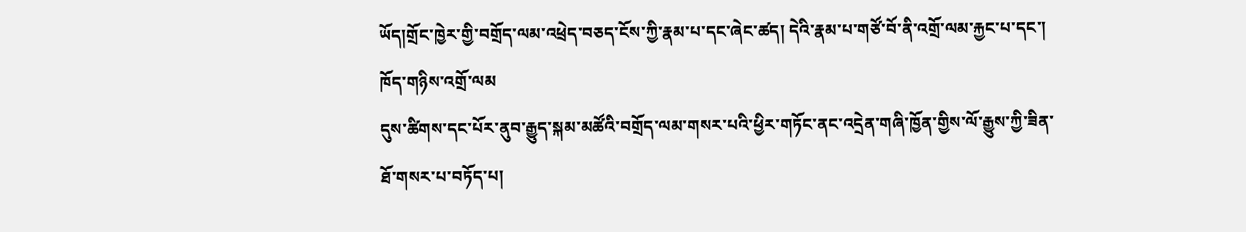ཡོད།གྲོང་ཁྱེར་གྱི་བགྲོད་ལམ་འཕྲེད་བཅད་ངོས་ཀྱི་རྣམ་པ་དང་ཞེང་ཚད། དེའི་རྣམ་པ་གཙོ་བོ་ནི་འགྲོ་ལམ་རྐྱང་པ་དང་། ཁོད་གཉིས་འགྲོ་ལམ
དུས་ཚིགས་དང་པོར་ནུབ་རྒྱུད་སྐམ་མཚོའི་བགྲོད་ལམ་གསར་པའི་ཕྱིར་གཏོང་ནང་འདྲེན་གཞི་ཁྱོན་གྱིས་ལོ་རྒྱུས་ཀྱི་ཟིན་ཐོ་གསར་པ་བཏོད་པ།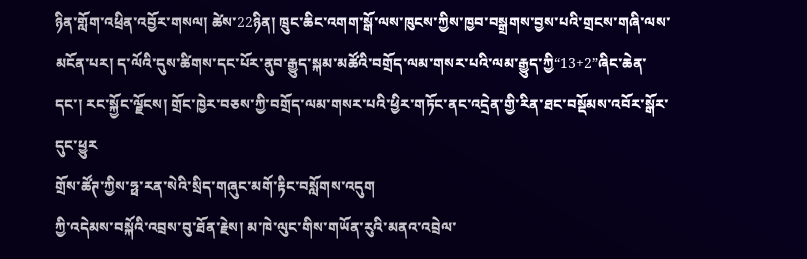ཉིན་གློག་འཕྲིན་འབྱོར་གསལ། ཚེས་22ཉིན། ཁྲུང་ཆིང་འགག་སྒོ་ལས་ཁུངས་ཀྱིས་ཁྱབ་བསྒྲགས་བྱས་པའི་གྲངས་གཞི་ལས་མངོན་པར། ད་ལོའི་དུས་ཚིགས་དང་པོར་ནུབ་རྒྱུད་སྐམ་མཚོའི་བགྲོད་ལམ་གསར་པའི་ལམ་རྒྱུད་ཀྱི“13+2”ཞིང་ཆེན་དང་། རང་སྐྱོང་ལྗོངས། གྲོང་ཁྱེར་བཅས་ཀྱི་བགྲོད་ལམ་གསར་པའི་ཕྱིར་གཏོང་ནང་འདྲེན་གྱི་རིན་ཐང་བསྡོམས་འབོར་སྒོར་དུང་ཕྱུར
གྲོས་ཚོཊ་ཀྱིས་ཧྥ་རན་སེའི་སྲིད་གཞུང་མགོ་རྟིང་བསློགས་འདུག
ཀྱི་འདེམས་བསྐོའི་འབྲས་བུ་ཐོན་རྗེས། མ་ཁེ་ལུང་གིས་གཡོན་རུའི་མནའ་འབྲེལ་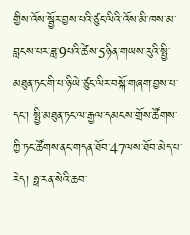གྱིས་འོས་སྦྱོར་བྱས་པའི་ཙུང་ལིའི་འོས་མི་ཁས་མ་བླངས་པར་ཟླ་9པའི་ཚེས་5ཉིན་གཡས་རུའི་སྤྱི་མཐུན་ཏང་གི་པ་ཉི་ཡེ་ཙུང་ལིར་བསྐོ་གཞག་བྱས་པ་དང་། སྤྱི་མཐུན་ཏང་ལ་རྒྱལ་དམངས་གྲོས་ཚོགས་ཀྱི་ཏང་ཚོགས་ནང་གདན་ཐོབ་47ལས་ཐོབ་མེད་པ་རེད། ཧྥ་རན་སེའི་ཆབ་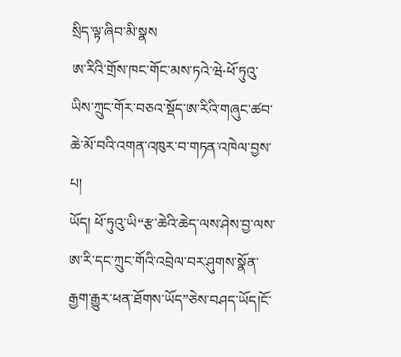སྲིད་ལྟ་ཞིབ་མི་སྣས
ཨ་རིའི་གྲོས་ཁང་གོང་མས་ཏའེ་ཝེ·ཕོ་ཏུའུ་ཡིས་ཀྲུང་གོར་བཅའ་སྡོད་ཨ་རིའི་གཞུང་ཚབ་ཆེ་མོ་བའི་འགན་འཁུར་བ་གཏན་འཁེལ་བྱས་པ།
ཡོད། ཕོ་ཏུའུ་ཡི“རྩ་ཆེའི་ཆེད་ལས་ཤེས་བྱ་ལས་ཨ་རི་དང་ཀྲུང་གོའི་འབྲེལ་བར་ཤུགས་སྣོན་རྒྱག་རྒྱུར་ཕན་ཐོགས་ཡོད”ཅེས་བཤད་ཡོད།ངོ་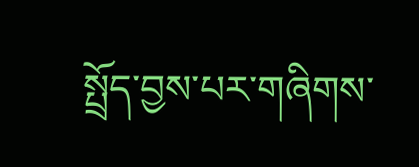སྤྲོད་བྱས་པར་གཞིགས་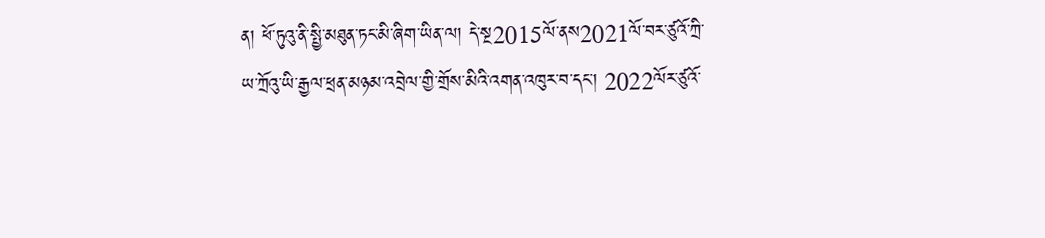ན། ཕོ་ཏུའུ་ནི་སྤྱི་མཐུན་ཏང་མི་ཞིག་ཡིན་ལ། དེ་སྔ2015ལོ་ནས2021ལོ་བར་ཙུའོ་ཀྲི་ཡ་ཀྲོའུ་ཡི་རྒྱལ་ཕྲན་མཉམ་འབྲེལ་གྱི་གྲོས་མིའི་འགན་འཁུར་བ་དང་། 2022ལོར་ཙུའོ་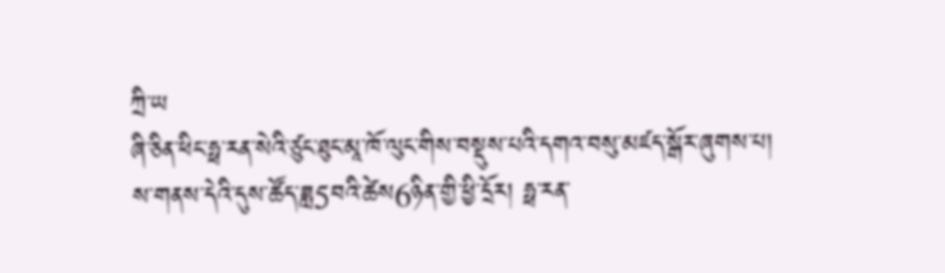ཀྲི་ཡ
ཞི་ཅིན་ཕིང་ཧྥ་རན་སེའི་ཙུང་ཐུང་མཱ་ཁོ་ལུང་གིས་བསྡུས་པའི་དགའ་བསུ་མཛད་སྒོར་ཞུགས་པ།
ས་གནས་དེའི་དུས་ཚོད་ཟླ5བའི་ཚེས6ཉིན་གྱི་ཕྱི་དྲོར། ཧྥ་རན་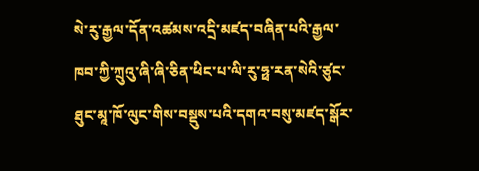སེ་རུ་རྒྱལ་དོན་འཚམས་འདྲི་མཛད་བཞིན་པའི་རྒྱལ་ཁབ་ཀྱི་ཀྲུའུ་ཞི་ཞི་ཅིན་ཕིང་པ་ལི་རུ་ཧྥ་རན་སེའི་ཙུང་ཐུང་མཱ་ཁོ་ལུང་གིས་བསྡུས་པའི་དགའ་བསུ་མཛད་སྒོར་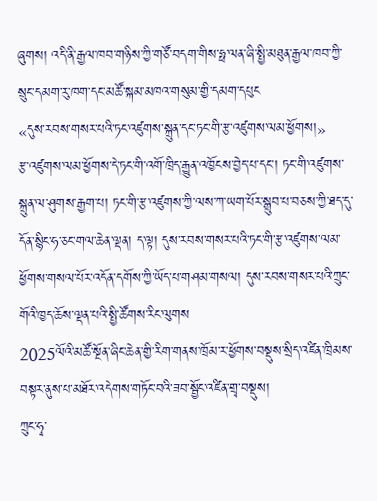ཞུགས། འདི་ནི་རྒྱལ་ཁབ་གཉིས་ཀྱི་གཙོ་བདག་གིས་ཧྥ་ལན་ཞི་སྤྱི་མཐུན་རྒྱལ་ཁབ་ཀྱི་སྲུང་དམག་རུ་ཁག་དང་མཚོ་སྐམ་མཁའ་གསུམ་གྱི་དམག་དཔུང
«དུས་རབས་གསར་པའི་ཏང་འཛུགས་སྐྲུན་དང་ཏང་གི་རྩ་འཛུགས་ལམ་ཕྱོགས།»
རྩ་འཛུགས་ལམ་ཕྱོགས་དེ་ཏང་གི་འགོ་ཁྲིད་རྒྱུན་འཁྱོངས་བྱེད་པ་དང་། ཏང་གི་འཛུགས་སྐྲུན་ལ་ཤུགས་རྒྱག་པ། ཏང་གི་རྩ་འཛུགས་ཀྱི་ལས་ཀ་ཡག་པོར་སྒྲུབ་པ་བཅས་ཀྱི་ཐད་དུ་དོན་སྙིང་ཧ་ཅང་གལ་ཆེན་ལྡན། ད་ལྟ། དུས་རབས་གསར་པའི་ཏང་གི་རྩ་འཛུགས་ལམ་ཕྱོགས་གསལ་པོར་འདོན་དགོས་ཀྱི་ཡོད་པ་གཤམ་གསལ། དུས་རབས་གསར་པའི་ཀྲུང་གོའི་ཁྱད་ཆོས་ལྡན་པའི་སྤྱི་ཚོགས་རིང་ལུགས
2025ལོའི་མཚོ་སྔོན་ཞིང་ཆེན་གྱི་རིག་གནས་ཁྲོམ་ར་ཕྱོགས་བསྡུས་སྲིད་འཛིན་ཁྲིམས་བསྟར་ནུས་པ་མཐོར་འདེགས་གཏོང་བའི་ཟབ་སྦྱོང་འཛིན་གྲྭ་བསྡུས།
ཀྲུང་ཧྭ་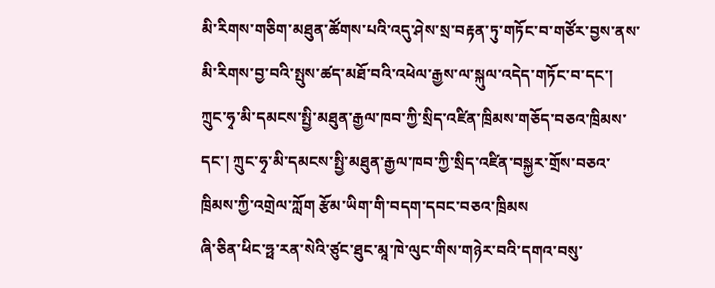མི་རིགས་གཅིག་མཐུན་ཚོགས་པའི་འདུ་ཤེས་སྲ་བརྟན་ཏུ་གཏོང་བ་གཙོར་བྱས་ནས་མི་རིགས་བྱ་བའི་སྤུས་ཚད་མཐོ་བའི་འཕེལ་རྒྱས་ལ་སྐུལ་འདེད་གཏོང་བ་དང་། ཀྲུང་ཧྭ་མི་དམངས་སྤྱི་མཐུན་རྒྱལ་ཁབ་ཀྱི་སྲིད་འཛིན་ཁྲིམས་གཅོད་བཅའ་ཁྲིམས་དང་། ཀྲུང་ཧྭ་མི་དམངས་སྤྱི་མཐུན་རྒྱལ་ཁབ་ཀྱི་སྲིད་འཛིན་བསྐྱར་གྲོས་བཅའ་ཁྲིམས་ཀྱི་འགྲེལ་ཀློག རྩོམ་ཡིག་གི་བདག་དབང་བཅའ་ཁྲིམས
ཞི་ཅིན་ཕིང་ཧྥ་རན་སེའི་ཙུང་ཐུང་མཱ་ཁེ་ལུང་གིས་གཉེར་བའི་དགའ་བསུ་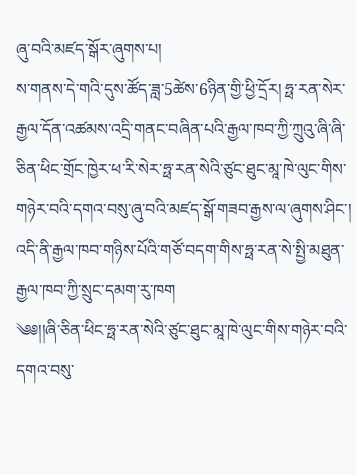ཞུ་བའི་མཛད་སྒོར་ཞུགས་པ།
ས་གནས་དེ་གའི་དུས་ཚོད་ཟླ་5ཚེས་6ཉིན་གྱི་ཕྱི་དྲོར། ཧྥ་རན་སེར་རྒྱལ་དོན་འཚམས་འདྲི་གནང་བཞིན་པའི་རྒྱལ་ཁབ་ཀྱི་ཀྲུའུ་ཞི་ཞི་ཅིན་ཕིང་གྲོང་ཁྱེར་ཕ་རི་སེར་ཧྥ་རན་སེའི་ཙུང་ཐུང་མཱ་ཁེ་ལུང་གིས་གཉེར་བའི་དགའ་བསུ་ཞུ་བའི་མཛད་སྒོ་གཟབ་རྒྱས་ལ་ཞུགས་ཤིང་། འདི་ནི་རྒྱལ་ཁབ་གཉིས་པོའི་གཙོ་བདག་གིས་ཧྥ་རན་སེ་སྤྱི་མཐུན་རྒྱལ་ཁབ་ཀྱི་སྲུང་དམག་རུ་ཁག
༄༅།།ཞི་ཅིན་ཕིང་ཧྥ་རན་སེའི་ཙུང་ཐུང་མཱ་ཁེ་ལུང་གིས་གཉེར་བའི་དགའ་བསུ་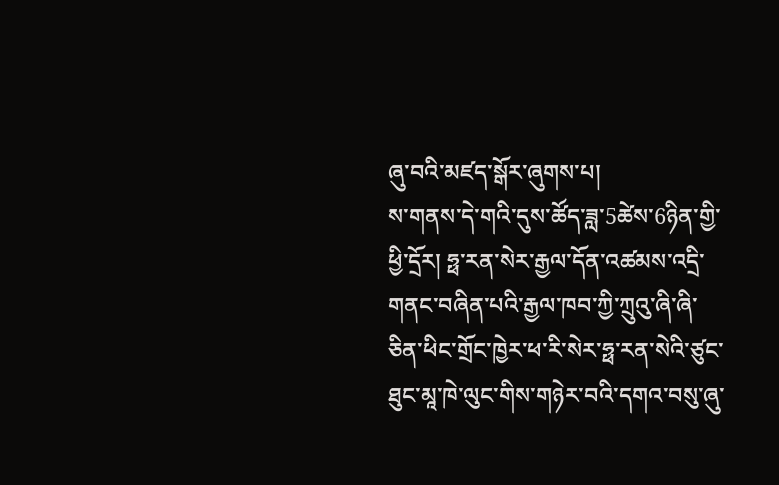ཞུ་བའི་མཛད་སྒོར་ཞུགས་པ།
ས་གནས་དེ་གའི་དུས་ཚོད་ཟླ་5ཚེས་6ཉིན་གྱི་ཕྱི་དྲོར། ཧྥ་རན་སེར་རྒྱལ་དོན་འཚམས་འདྲི་གནང་བཞིན་པའི་རྒྱལ་ཁབ་ཀྱི་ཀྲུའུ་ཞི་ཞི་ཅིན་ཕིང་གྲོང་ཁྱེར་ཕ་རི་སེར་ཧྥ་རན་སེའི་ཙུང་ཐུང་མཱ་ཁེ་ལུང་གིས་གཉེར་བའི་དགའ་བསུ་ཞུ་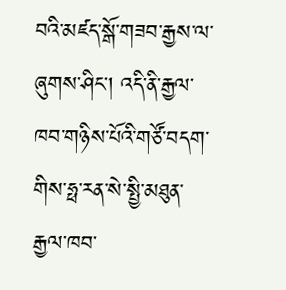བའི་མཛད་སྒོ་གཟབ་རྒྱས་ལ་ཞུགས་ཤིང་། འདི་ནི་རྒྱལ་ཁབ་གཉིས་པོའི་གཙོ་བདག་གིས་ཧྥ་རན་སེ་སྤྱི་མཐུན་རྒྱལ་ཁབ་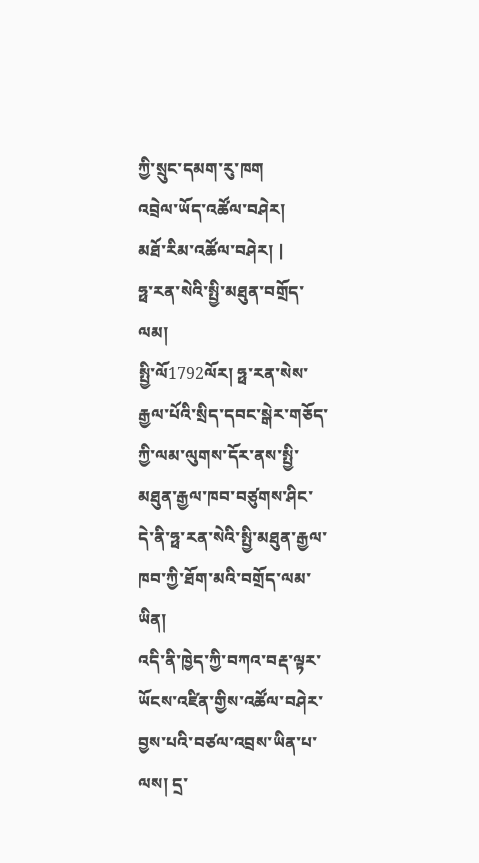ཀྱི་སྲུང་དམག་རུ་ཁག
འབྲེལ་ཡོད་འཚོལ་བཤེར།
མཐོ་རིམ་འཚོལ་བཤེར། |
ཧྥ་རན་སེའི་སྤྱི་མཐུན་བགྲོད་ལམ།
སྤྱི་ལོ1792ལོར། ཧྥ་རན་སེས་རྒྱལ་པོའི་སྲིད་དབང་སྒེར་གཅོད་ཀྱི་ལམ་ལུགས་དོར་ནས་སྤྱི་མཐུན་རྒྱལ་ཁབ་བཙུགས་ཤིང་དེ་ནི་ཧྥ་རན་སེའི་སྤྱི་མཐུན་རྒྱལ་ཁབ་ཀྱི་ཐོག་མའི་བགྲོད་ལམ་ཡིན།
འདི་ནི་ཁྱེད་ཀྱི་བཀའ་བརྡ་ལྟར་ཡོངས་འཛིན་གྱིས་འཚོལ་བཤེར་བྱས་པའི་བཙལ་འབྲས་ཡིན་པ་ལས། དྲ་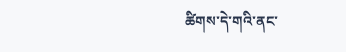ཚིགས་དེ་གའི་ནང་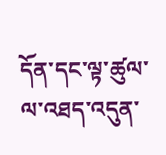དོན་དང་ལྟ་ཚུལ་ལ་འཐད་འདུན་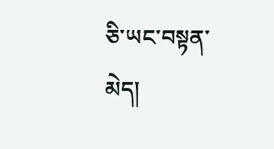ཅི་ཡང་བསྟན་མེད།